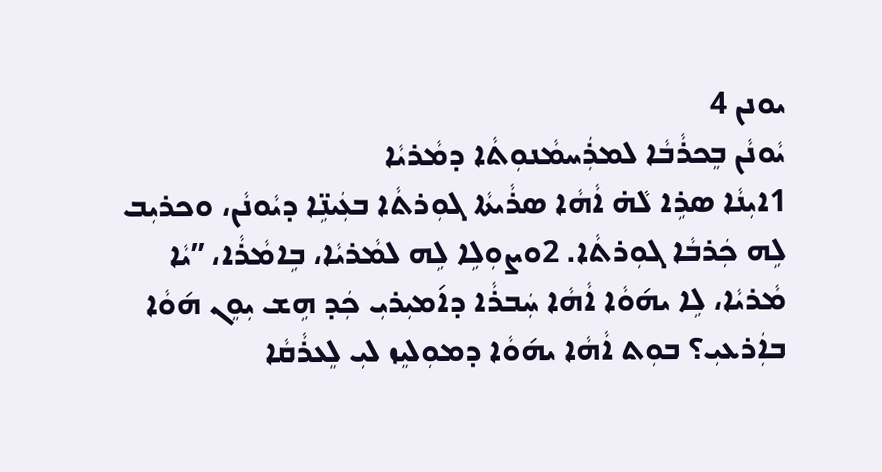ܝܘܢܢ 4
ܝܵܘܢܵܢ ܒܸܟܪܵܒܵܐ ܠܡܪܲܚܡܵܢܘܼܬܵܐ ܕܡܵܪܝܵܐ
1ܐܝܼܢܵܐ ܣܪܹܐ ܠܵܗ̇ ܐܵܗܵܐ ܣܪܵܝܬܵܐ ܓܘܼܪܬܵܐ ܒܥܲܝܢܹ̈ܐ ܕܝܵܘܢܵܢ، ܘܟܪܝܼܒ ܠܹܗ ܟܲܪܒܵܐ ܓܘܼܪܬܵܐ. 2ܘܨܘܼܠܹܐ ܠܹܗ ܠܡܵܪܝܵܐ، ܒܹܐܡܵܪܵܐ، ”ܝܵܐ ܡܵܪܝܵܐ، ܠܹܐ ܝܗ݇ܘܵܐ ܐܵܗܵܐ ܚܲܒܪܵܐ ܕܐ݇ܡܝܼܪܝܼ ܟܲܕ ܗܹܫ ܝܼܘܸܢ ܗ݇ܘܵܐ ܒܐܲܪܥܝܼ؟ ܒܘܼܬ ܐܵܗܵܐ ܝܗ݇ܘܵܐ ܕܡܘܼܠܝܸܙ ܠܝܼ ܠܸܥܪܵܩܵܐ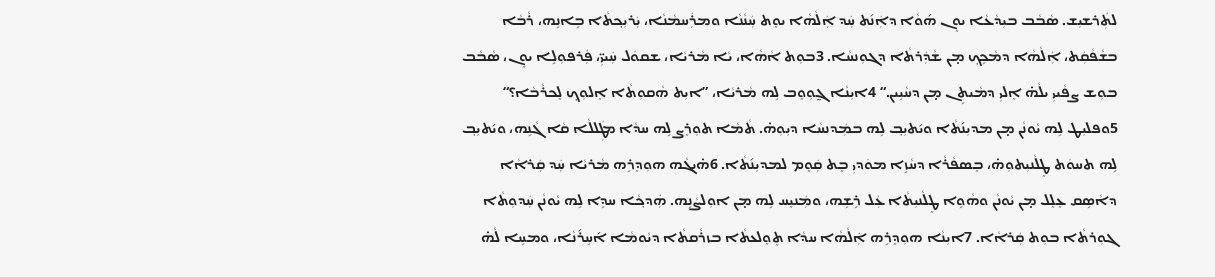ܠܬܲܪܫܝܼܫ. ܣܵܒܵܒ ܒܝܼܕܵܥܵܐ ܝܘܸܢ ܗ݇ܘܵܐ ܕܐܲܢ݇ܬ ܚܲܕ ܐܲܠܵܗܵܐ ܝܘܸܬ ܚܲܢܵܢܵܐ ܘܡܪܲܚܡܵܢܵܐ، ܝܲܪܝܼܟ݂ܬܵܐ ܒܹܐܢܹܗ، ܪܵܒܵܐ ܒܫܵܦܵܩܲܬ، ܐܲܠܵܗܵܐ ܕܡܵܟܹܟ݂ ܡ̣ܢ ܫܵܕܲܪܬܵܐ ܕܓܘܼܢܚܵܐ. 3ܒܘܼܬ ܐܵܗܵܐ، ܝܵܐ ܡܵܪܝܵܐ، ܫܩܘܿܠ ܚܲܝܝܼ̈، ܦܲܪܦܘܼܠܹܐ ܝܘܸܢ، ܣܵܒܵܒ ܒܘܼܫ ܨܦܵܝܝܼ ܝܠܵܗ̇ ܐܸܠܝܼ ܕܡܵܝܬܹܢ ܡ̣ܢ ܕܚܵܝܹܝܢ.“ 4ܐܝܼܢܵܐ ܓ̰ܘܼܘܸܒ ܠܹܗ ܡܵܪܝܵܐ، ”ܐܝܼܬ ܗܵܩܘܼܬܵܐ ܐܸܠܘܼܟ݂ ܠܸܟܪܵܒܵܐ؟“ 5ܘܦܠܝܼܛ ܠܹܗ ܝܵܘܢܵܢ ܡ̣ܢ ܡܕܝܼܢ݇ܬܵܐ ܘܝ݇ܬܝܼܒ݂ ܠܹܗ ܒܡܲܕܢܚܵܐ ܕܝܼܘܼܗ̇. ܬܵܡܵܐ ܬܘܼܪܸܨ ܠܹܗ ܚܕܵܐ ܡܛܲܠܠܵܐ ܩܵܐ ܓܵܢܹܗ، ܘܝ݇ܬܝܼܒ݂ ܠܹܗ ܬܚܘܿܬ ܛܸܠܵܢܝܼܬܘܼܗ̇، ܒܸܣܦܵܪܵܐ ܕܚܵܙܹܐ ܡܘܿܕܝܼ ܒܸܬ ܩܲܘܸܡ ܠܡܕܝܼܢ݇ܬܵܐ. 6ܗ̇ܝܓܵܗ ܗܘܼܕܸܪܹܗ ܡܵܪܝܵܐ ܚܲܕ ܩܲܪܐܵܐ ܕܐܵܣܹܩ ܥܸܠܸܠ ܡ̣ܢ ܝܵܘܢܵܢ ܘܗܵܘܹܐ ܛܸܠܵܢܝܼܬܵܐ ܥܲܠ ܪܹܫܹܗ، ܘܡܲܢܝܸܚ ܠܹܗ ܡ̣ܢ ܐܘܼܠܨܵܢܹܗ. ܗܲܕܟ݂ܵܐ ܚܕܹܐ ܠܹܗ ܝܵܘܢܵܢ ܚܲܕܘܼܬܵܐ ܓܘܼܪܬܵܐ ܒܘܼܬ ܩܲܪܐܵܐ. 7ܐܝܼܢܵܐ ܗܘܼܕܸܪܹܗ ܐܲܠܵܗܵܐ ܚܕܵܐ ܬܸܘܸܠܥܬܵܐ ܒܙܪܵܩܬܵܐ ܕܝܵܘܡܵܐ ܐ݇ܚܹܪ݇ܢܵܐ، ܘܡܚܹܐ ܠܵܗ̇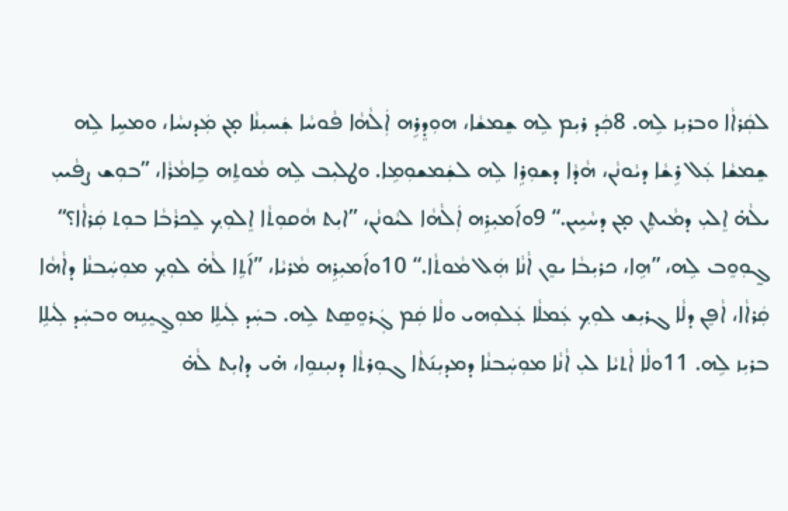ܠܩܲܪܐܵܐ ܘܒܪܝܼܙ ܠܹܗ. 8ܟܲܕ ܪܝܼܡ ܠܹܗ ܫܸܡܫܵܐ، ܗܘܼܕܸܪܹܗ ܐܲܠܵܗܵܐ ܦܵܘܚܵܐ ܫܲܚܝܼܢܵܐ ܡ̣ܢ ܡܲܕܢܚܵܐ، ܘܡܚܹܐ ܠܹܗ ܫܸܡܫܵܐ ܥܲܠ ܪܹܫܵܐ ܕܝܵܘܢܵܢ، ܗܵܕܵܐ ܕܫܘܼܪܹܐ ܠܹܗ ܠܫܲܡܫܘܼܡܹܐ. ܘܛܠܝܼܒ ܠܹܗ ܡܵܘܬܹܗ ܒܹܐܡܵܪܵܐ، ”ܒܘܼܫ ܨܦܵܝܝܼ ܝܠܵܗ̇ ܐܸܠܝܼ ܕܡܵܝܬܹܢ ܡ̣ܢ ܕܚܵܝܹܝܢ.“ 9ܘܐ݇ܡܝܼܪܹܗ ܐܲܠܵܗܵܐ ܠܝܵܘܢܵܢ، ”ܐܝܼܬ ܗܵܩܘܼܬܵܐ ܐܸܠܘܼܟ݂ ܠܸܟܪܵܒܵܐ ܒܘܼܬ ܩܲܪܐܵܐ؟“ ܓ̰ܘܼܘܸܒ ܠܹܗ، ”ܗܹܐ، ܟܪܝܼܒܵܐ ܝܘܸܢ ܐܵܢܵܐ ܗܲܠ ܡܵܘܬܵܐ.“ 10ܘܐ݇ܡܝܼܪܹܗ ܡܵܪܝܵܐ، ”ܐ݇ܬܹܐ ܠܵܗ̇ ܠܘܼܟ݂ ܡܘܼܚܲܒܢܵܐ ܕܐܵܗܵܐ ܩܲܪܐܵܐ، ܐܵܦܸܢ ܕܠܵܐ ܓܪܝܼܫ ܠܘܼܟ݂ ܥܲܡܠܵܐ ܥܲܠܘܼܗܝ ܘܠܵܐ ܩܲܡ ܓܲܪܘܸܣܸܬ ܠܹܗ. ܒܚܲܕ ܠܲܝܠܹܐ ܡܘܼܓ̰ܝܸܢܹܗ ܘܒܚܲܕ ܠܲܝܠܹܐ ܒܪܝܼܙ ܠܹܗ. 11ܘܠܵܐ ܐܵܬܝܵܐ ܠܝܼ ܐܵܢܵܐ ܡܘܼܚܲܒܢܵܐ ܕܡܕܝܼܢ݇ܬܵܐ ܓܘܼܪܬܵܐ ܕܢܝܼܢܘܹܐ، ܗ̇ܝ ܕܐܝܼܬ ܠܵܗ̇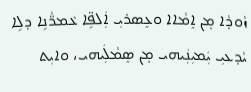ܙܵܘܕܵܐ ܡ̣ܢ ܐܸܡܵܐܐ ܘܥܸܣܪܝܼ ܐܲܠܦܹ̈ܐ ܥܵܡܪ̈ܵܢܹܐ ܕܠܹܐ ܝܵܕܥܝܼ ܝܲܡܝܼܢܲܝܗܝ ܡ̣ܢ ܣܸܡܵܠܲܝܗܝ، ܘܐܝܼܬ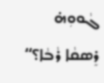ܓܵܘܘܼܗ̇ ܪܸܣܩܵܐ ܪܵܒܵܐ؟“